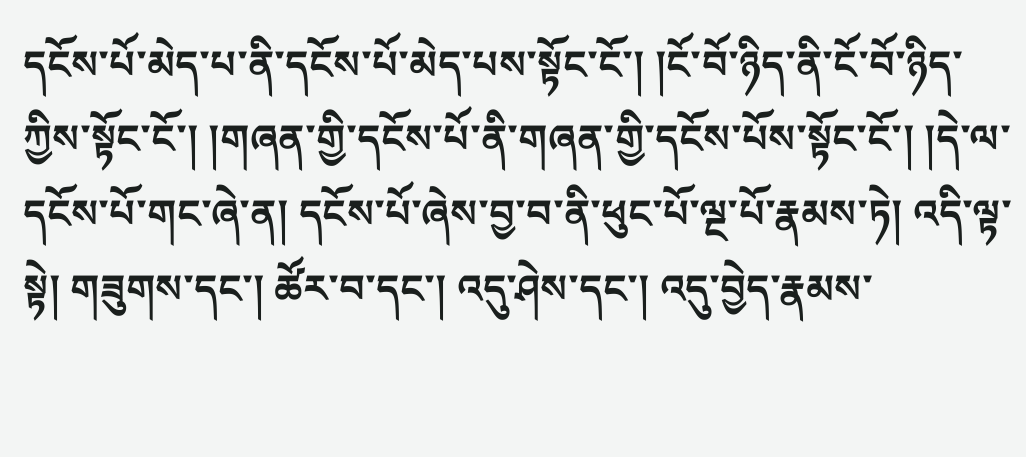དངོས་པོ་མེད་པ་ནི་དངོས་པོ་མེད་པས་སྟོང་ངོ་། །ངོ་བོ་ཉིད་ནི་ངོ་བོ་ཉིད་ཀྱིས་སྟོང་ངོ་། །གཞན་གྱི་དངོས་པོ་ནི་གཞན་གྱི་དངོས་པོས་སྟོང་ངོ་། །དེ་ལ་དངོས་པོ་གང་ཞེ་ན། དངོས་པོ་ཞེས་བྱ་བ་ནི་ཕུང་པོ་ལྔ་པོ་རྣམས་ཏེ། འདི་ལྟ་སྟེ། གཟུགས་དང་། ཚོར་བ་དང་། འདུ་ཤེས་དང་། འདུ་བྱེད་རྣམས་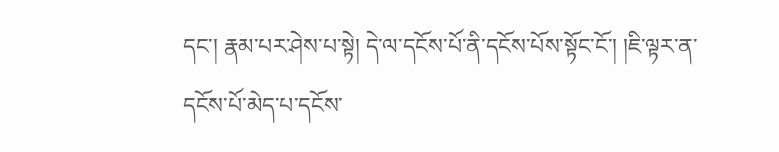དང་། རྣམ་པར་ཤེས་པ་སྟེ། དེ་ལ་དངོས་པོ་ནི་དངོས་པོས་སྟོང་ངོ་། །ཇི་ལྟར་ན་དངོས་པོ་མེད་པ་དངོས་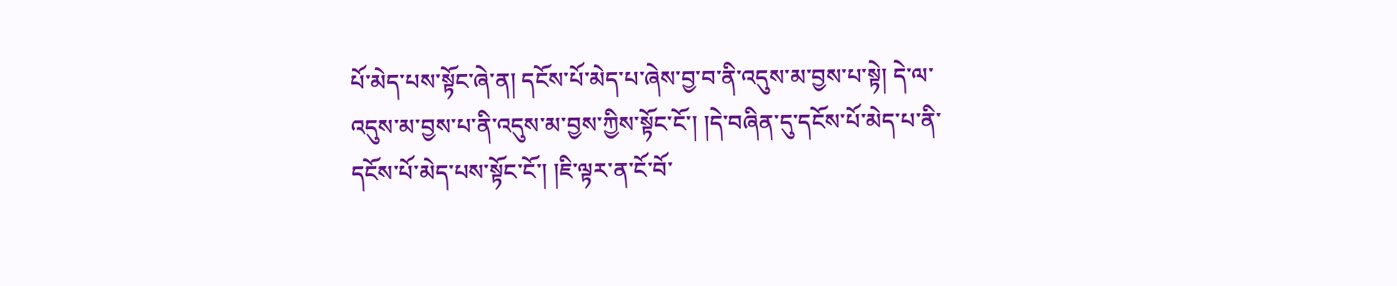པོ་མེད་པས་སྟོང་ཞེ་ན། དངོས་པོ་མེད་པ་ཞེས་བྱ་བ་ནི་འདུས་མ་བྱས་པ་སྟེ། དེ་ལ་འདུས་མ་བྱས་པ་ནི་འདུས་མ་བྱས་ཀྱིས་སྟོང་ངོ་། །དེ་བཞིན་དུ་དངོས་པོ་མེད་པ་ནི་དངོས་པོ་མེད་པས་སྟོང་ངོ་། །ཇི་ལྟར་ན་ངོ་བོ་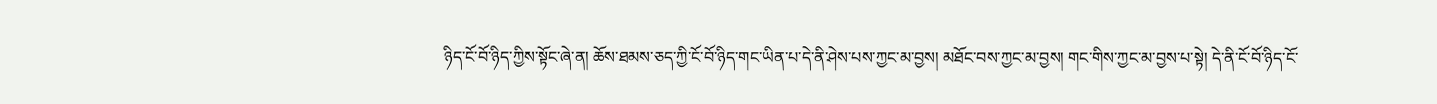ཉིད་ངོ་བོ་ཉིད་ཀྱིས་སྟོང་ཞེ་ན། ཆོས་ཐམས་ཅད་ཀྱི་ངོ་བོ་ཉིད་གང་ཡིན་པ་དེ་ནི་ཤེས་པས་ཀྱང་མ་བྱས། མཐོང་བས་ཀྱང་མ་བྱས། གང་གིས་ཀྱང་མ་བྱས་པ་སྟེ། དེ་ནི་ངོ་བོ་ཉིད་ངོ་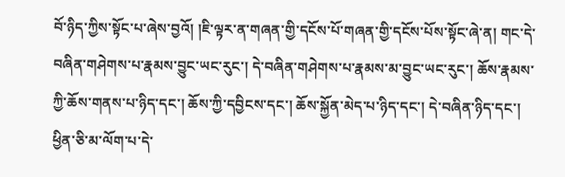བོ་ཉིད་ཀྱིས་སྟོང་པ་ཞེས་བྱའོ། །ཇི་ལྟར་ན་གཞན་གྱི་དངོས་པོ་གཞན་གྱི་དངོས་པོས་སྟོང་ཞེ་ན། གང་དེ་བཞིན་གཤེགས་པ་རྣམས་བྱུང་ཡང་རུང་། དེ་བཞིན་གཤེགས་པ་རྣམས་མ་བྱུང་ཡང་རུང་། ཆོས་རྣམས་ཀྱི་ཆོས་གནས་པ་ཉིད་དང་། ཆོས་ཀྱི་དབྱིངས་དང་། ཆོས་སྐྱོན་མེད་པ་ཉིད་དང་། དེ་བཞིན་ཉིད་དང་། ཕྱིན་ཅི་མ་ལོག་པ་དེ་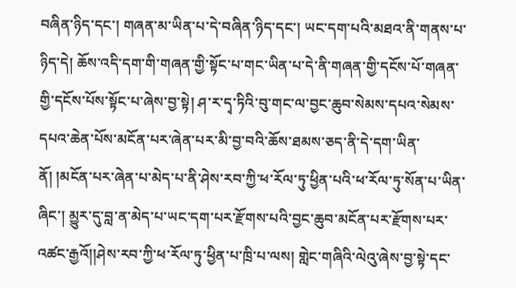བཞིན་ཉིད་དང་། གཞན་མ་ཡིན་པ་དེ་བཞིན་ཉིད་དང་། ཡང་དག་པའི་མཐའ་ནི་གནས་པ་ཉིད་དེ། ཆོས་འདི་དག་གི་གཞན་གྱི་སྟོང་པ་གང་ཡིན་པ་དེ་ནི་གཞན་གྱི་དངོས་པོ་གཞན་གྱི་དངོས་པོས་སྟོང་པ་ཞེས་བྱ་སྟེ། ཤ་ར་དྭ་ཏིའི་བུ་གང་ལ་བྱང་ཆུབ་སེམས་དཔའ་སེམས་དཔའ་ཆེན་པོས་མངོན་པར་ཞེན་པར་མི་བྱ་བའི་ཆོས་ཐམས་ཅད་ནི་དེ་དག་ཡིན་ནོ། །མངོན་པར་ཞེན་པ་མེད་པ་ནི་ཤེས་རབ་ཀྱི་ཕ་རོལ་ཏུ་ཕྱིན་པའི་ཕ་རོལ་ཏུ་སོན་པ་ཡིན་ཞིང་། མྱུར་དུ་བླ་ན་མེད་པ་ཡང་དག་པར་རྫོགས་པའི་བྱང་ཆུབ་མངོན་པར་རྫོགས་པར་འཚང་རྒྱའོ།།ཤེས་རབ་ཀྱི་ཕ་རོལ་ཏུ་ཕྱིན་པ་ཁྲི་པ་ལས། གླེང་གཞིའི་ལེའུ་ཞེས་བྱ་སྟེ་དང་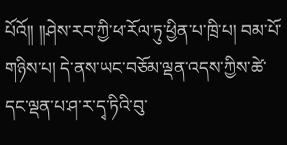པོའོ།། །།ཤེས་རབ་ཀྱི་ཕ་རོལ་ཏུ་ཕྱིན་པ་ཁྲི་པ། བམ་པོ་གཉིས་པ། དེ་ནས་ཡང་བཅོམ་ལྡན་འདས་ཀྱིས་ཚེ་དང་ལྡན་པ་ཤ་ར་དྭ་ཏིའི་བུ་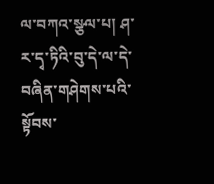ལ་བཀའ་སྩལ་པ། ཤ་ར་དྭ་ཏིའི་བུ་དེ་ལ་དེ་བཞིན་གཤེགས་པའི་སྟོབས་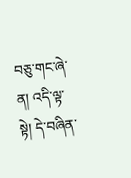བཅུ་གང་ཞེ་ན། འདི་ལྟ་སྟེ། དེ་བཞིན་